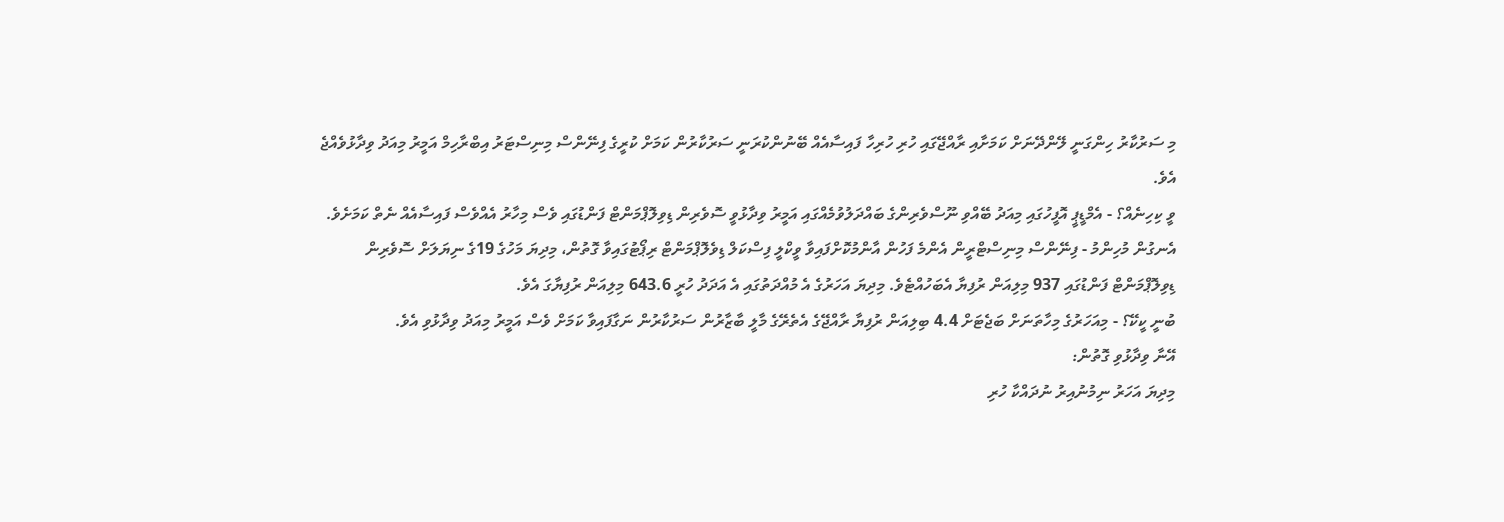މި ސަރުކާރު ހިންގަނީ ލޭންދޭނަށް ކަމަށާއި ރާއްޖޭގައި ހުރި ހުރިހާ ފައިސާއެއް ބޭނުންކުރަނީ ސަރުކާރުން ކަމަށް ކުރީގެ ފިނޭންސް މިނިސްޓަރު އިބްރާހިމް އަމީރު މިއަދު ވިދާޅުވެއްޖެ އެވެ.
ވީ ކިހިނެއް؟ - އެމްޑީޕީ އޮފީހުގައި މިއަދު ބޭއްވި ނޫސްވެރިންގެ ބައްދަލުވުމެއްގައި އަމީރު ވިދާޅުވީ ސޮވެރިން ޑިވިލޮޕްމަންޓް ފަންޑުގައި ވެސް މިހާރު އެއްވެސް ފައިސާއެއް ނެތް ކަމަށެވެ.
އެނގުން މުހިންމު - ފިނޭންސް މިނިސްޓްރީން އެންމެ ފަހުން އާންމުކޮށްފައިވާ ވީކްލީ ފިސްކަލް ޑިވެލޮޕްމަންޓް ރިޕޯޓުގައިވާ ގޮތުން، މިދިޔަ މަހުގެ 19ގެ ނިޔަލަށް ސޮވެރިން ޑިވިލޮޕްމަންޓް ފަންޑުގައި 937 މިލިއަން ރުފިޔާ އެބަހުއްޓެވެ. މިދިޔަ އަހަރުގެ އެ މުއްދަތުގައި އެ އަދަދު ހުރީ 643.6 މިލިއަން ރުފިޔާގަ އެވެ.
ބުނީ ކީކޭ؟ - މިއަހަރުގެ މިހާތަނަށް ބަޖެޓަށް 4.4 ބިލިއަން ރުފިޔާ ރާއްޖޭގެ އެތެރޭގެ މާލީ ބާޒާރުން ސަރުކާރުން ނަގާފައިވާ ކަމަށް ވެސް އަމީރު މިއަދު ވިދާޅުވި އެވެ.
އޭނާ ވިދާޅުވި ގޮތުން:
މިދިޔަ އަހަރު ނިމުނުއިރު ނުދައްކާ ހުރި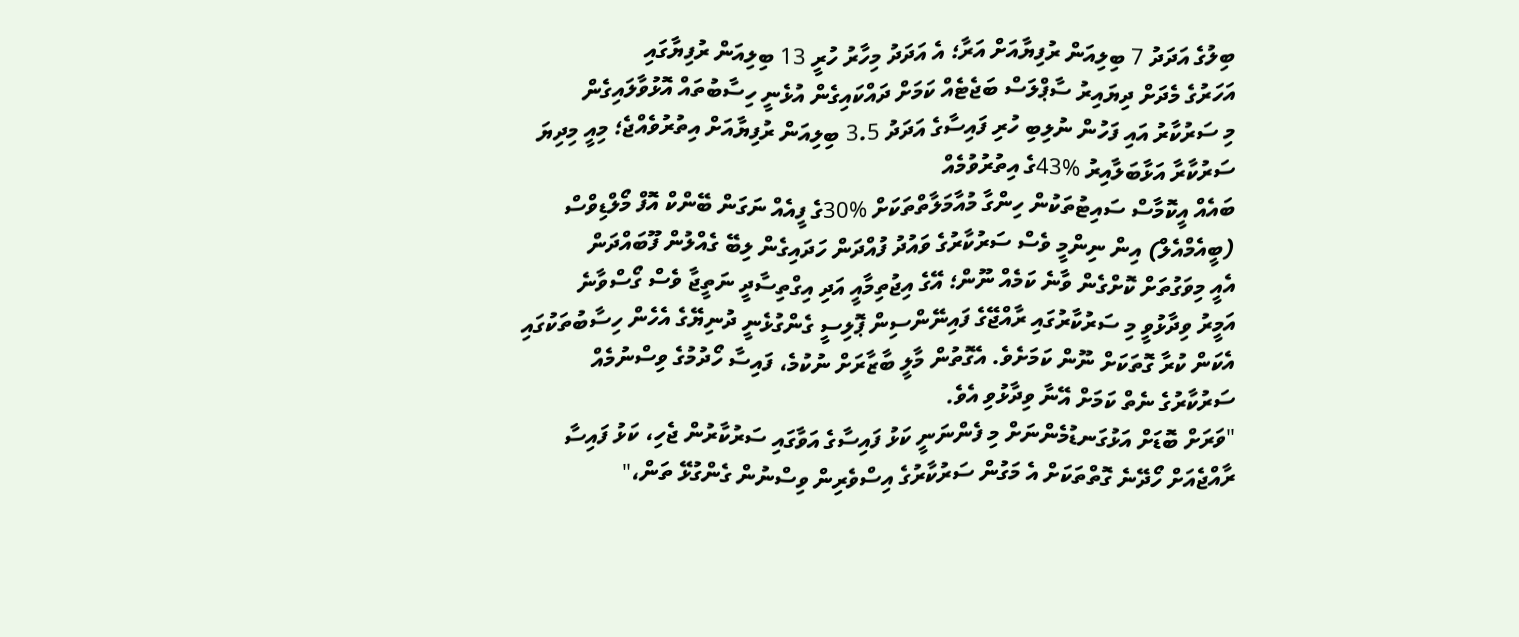ބިލުގެ އަދަދު 7 ބިލިއަން ރުފިޔާއަށް އަރާ؛ އެ އަދަދު މިހާރު ހުރީ 13 ބިލިއަން ރުފިޔާގައި
އަހަރުގެ މެދަށް ދިޔައިރު ސާޕްލަސް ބަޖެޓެއް ކަމަށް ދައްކައިގެން އުޅެނީ ހިސާބުތައް އޮޅުވާލައިގެން
މި ސަރުކާރު އައި ފަހުން ނުލިބި ހުރި ފައިސާގެ އަދަދު 3.5 ބިލިއަން ރުފިޔާއަށް އިތުރުވެއްޖެ؛ މިއީ މިދިޔަ ސަރުކާރާ އަޅާބަލާއިރު %43ގެ އިތުރުވުމެއް
ބައެއް އީކޮމާސް ސައިޓުތަކުން ހިންގާ މުއާމަލާތްތަކަށް %30ގެ ފީއެއް ނަގަން ބޭންކް އޮފް މޯލްޑިވްސް (ބީއެމްއެލް) އިން ނިންމީ ވެސް ސަރުކާރުގެ ވައުދު ފުއްދަން ހަދައިގެން ލިބޭ ގެއްލުން ފޫބައްދަން
އެއީ މިވަގުތަށް ކޮށްގެން ވާނެ ކަމެއް ނޫން؛ އޭގެ އިޖުތިމާއީ އަދި އިގްތިސާދީ ނަތީޖާ ވެސް ގޯސްވާނެ
އަމީރު ވިދާޅުވީ މި ސަރުކާރުގައި ރާއްޖޭގެ ފައިނޭންސިން ޕޮލިސީ ގެންގުޅެނީ ދުނިޔޭގެ އެހެން ހިސާބުތަކުގައި އެކަން ކުރާ ގޮތަކަށް ނޫން ކަމަށެވެ. އެގޮތުން މާލީ ބާޒާރަށް ނުކުމެ، ފައިސާ ހޯދުމުގެ ވިސްނުމެއް ސަރުކާރުގެ ނެތް ކަމަށް އޭނާ ވިދާޅުވި އެވެ.
"ވަރަށް ބޮޑަށް އަޅުގަނޑުމެންނަށް މި ފެންނަނީ ކަޅު ފައިސާގެ އަވާގައި ސަރުކާރުން ޖެހި، ކަޅު ފައިސާ ރާއްޖެއަށް ހޯދޭނެ ގޮތްތަކަށް އެ މަގުން ސަރުކާރުގެ އިސްވެރިން ވިސްނުން ގެންގުޅޭ ތަން،"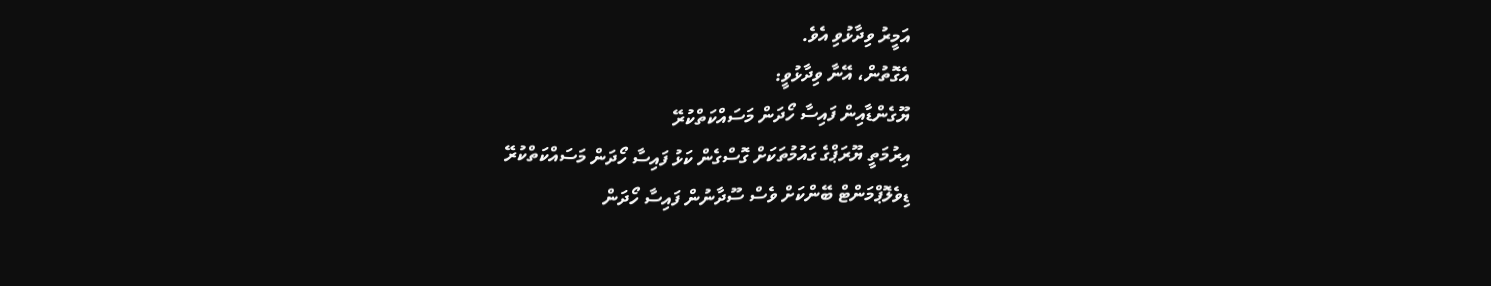އަމީރު ވިދާޅުވި އެވެ.
އެގޮތުން، އޭނާ ވިދާޅުވީ:
ޔޫގެންޑާއިން ފައިސާ ހޯދަން މަސައްކަތްކުރޭ
އިރުމަތީ ޔޫރަޕްގެ ގައުމުތަކަށް ގޮސްގެން ކަޅު ފައިސާ ހޯދަން މަސައްކަތްކުރޭ
ޑިވެލޮޕްމަންޓް ބޭންކަށް ވެސް ސޫދާނުން ފައިސާ ހޯދަން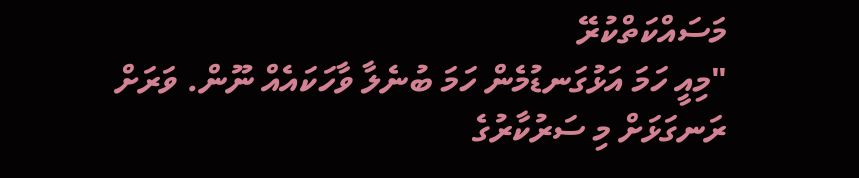މަސައްކަތްކުރޭ
"މިއީ ހަމަ އަޅުގަނޑުމެން ހަމަ ބުނެލާ ވާހަކައެއް ނޫން. ވަރަށް ރަނގަޅަށް މި ސަރުކާރުގެ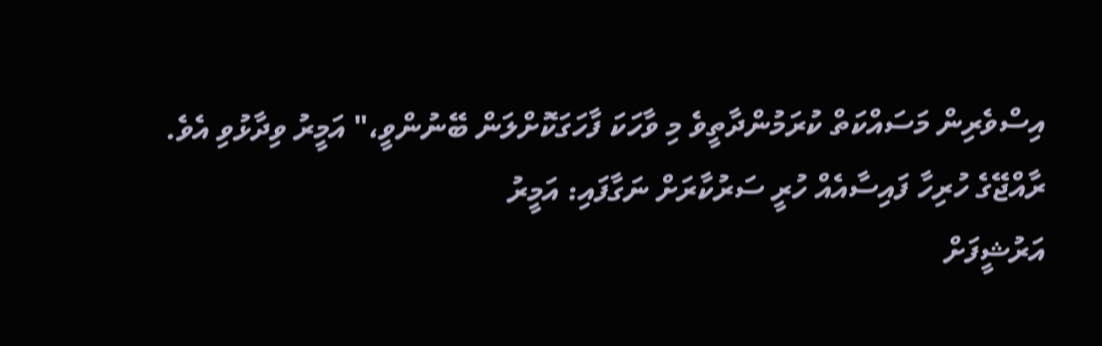އިސްވެރިން މަސައްކަތް ކުރަމުންދާތީވެ މި ވާހަކަ ފާހަގަކޮށްލަން ބޭނުންވީ،" އަމީރު ވިދާޅުވި އެވެ.
ރާއްޖޭގެ ހުރިހާ ފައިސާއެއް ހުރީ ސަރުކާރަށް ނަގާފައި: އަމީރު
އަރުޝީފަށް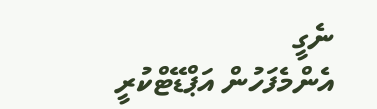ނެގީ
އެންމެފަހުން އަޕްޑޭޓްކުރީ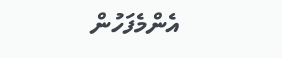އެންމެފަހުން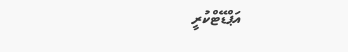އަޕްޑޭޓްކުރީ